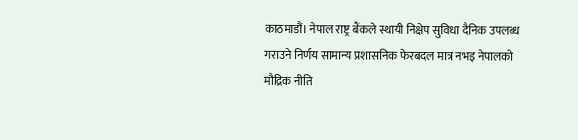काठमाडौं। नेपाल राष्ट्र बैंकले स्थायी निक्षेप सुविधा दैनिक उपलब्ध गराउने निर्णय सामान्य प्रशासनिक फेरबदल मात्र नभइ नेपालको मौद्रिक नीति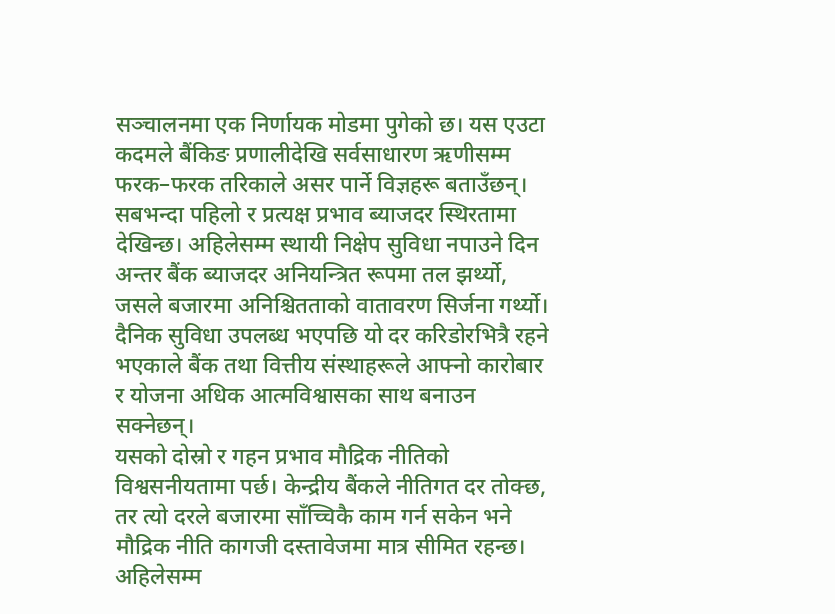सञ्चालनमा एक निर्णायक मोडमा पुगेको छ। यस एउटा कदमले बैंकिङ प्रणालीदेखि सर्वसाधारण ऋणीसम्म फरक–फरक तरिकाले असर पार्ने विज्ञहरू बताउँछन्।
सबभन्दा पहिलो र प्रत्यक्ष प्रभाव ब्याजदर स्थिरतामा देखिन्छ। अहिलेसम्म स्थायी निक्षेप सुविधा नपाउने दिन अन्तर बैंक ब्याजदर अनियन्त्रित रूपमा तल झर्थ्यो, जसले बजारमा अनिश्चितताको वातावरण सिर्जना गर्थ्यो। दैनिक सुविधा उपलब्ध भएपछि यो दर करिडोरभित्रै रहने भएकाले बैंक तथा वित्तीय संस्थाहरूले आफ्नो कारोबार र योजना अधिक आत्मविश्वासका साथ बनाउन सक्नेछन्।
यसको दोस्रो र गहन प्रभाव मौद्रिक नीतिको विश्वसनीयतामा पर्छ। केन्द्रीय बैंकले नीतिगत दर तोक्छ, तर त्यो दरले बजारमा साँच्चिकै काम गर्न सकेन भने मौद्रिक नीति कागजी दस्तावेजमा मात्र सीमित रहन्छ। अहिलेसम्म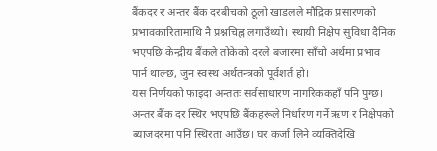बैंकदर र अन्तर बैंक दरबीचको ठूलो खाडलले मौद्रिक प्रसारणको प्रभावकारितामाथि नै प्रश्नचिह्न लगाउँथ्यो। स्थायी निक्षेप सुविधा दैनिक भएपछि केन्द्रीय बैंकले तोकेको दरले बजारमा साँचो अर्थमा प्रभाव पार्न थाल्छ, जुन स्वस्थ अर्थतन्त्रको पूर्वशर्त हो।
यस निर्णयको फाइदा अन्ततः सर्वसाधारण नागरिककहाँ पनि पुग्छ। अन्तर बैंक दर स्थिर भएपछि बैंकहरूले निर्धारण गर्ने ऋण र निक्षेपको ब्याजदरमा पनि स्थिरता आउँछ। घर कर्जा लिने व्यक्तिदेखि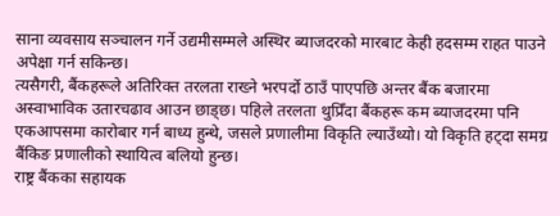साना व्यवसाय सञ्चालन गर्ने उद्यमीसम्मले अस्थिर ब्याजदरको मारबाट केही हदसम्म राहत पाउने अपेक्षा गर्न सकिन्छ।
त्यसैगरी, बैंकहरूले अतिरिक्त तरलता राख्ने भरपर्दो ठाउँ पाएपछि अन्तर बैंक बजारमा अस्वाभाविक उतारचढाव आउन छाड्छ। पहिले तरलता थुप्रिँदा बैंकहरू कम ब्याजदरमा पनि एकआपसमा कारोबार गर्न बाध्य हुन्थे, जसले प्रणालीमा विकृति ल्याउँथ्यो। यो विकृति हट्दा समग्र बैंकिङ प्रणालीको स्थायित्व बलियो हुन्छ।
राष्ट्र बैंकका सहायक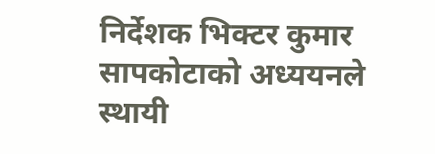निर्देशक भिक्टर कुमार सापकोटाको अध्ययनले स्थायी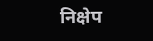निक्षेप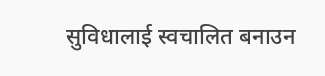सुविधालाई स्वचालित बनाउन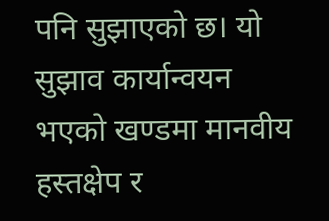पनि सुझाएको छ। यो सुझाव कार्यान्वयन भएको खण्डमा मानवीय हस्तक्षेप र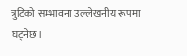त्रुटिको सम्भावना उल्लेखनीय रूपमा घट्नेछ।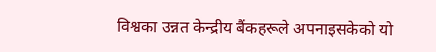विश्वका उन्नत केन्द्रीय बैंकहरूले अपनाइसकेको यो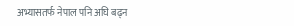अभ्यासतर्फ नेपाल पनि अघि बढ्न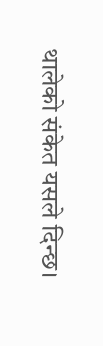थालेको संकेत यसले दिन्छ।